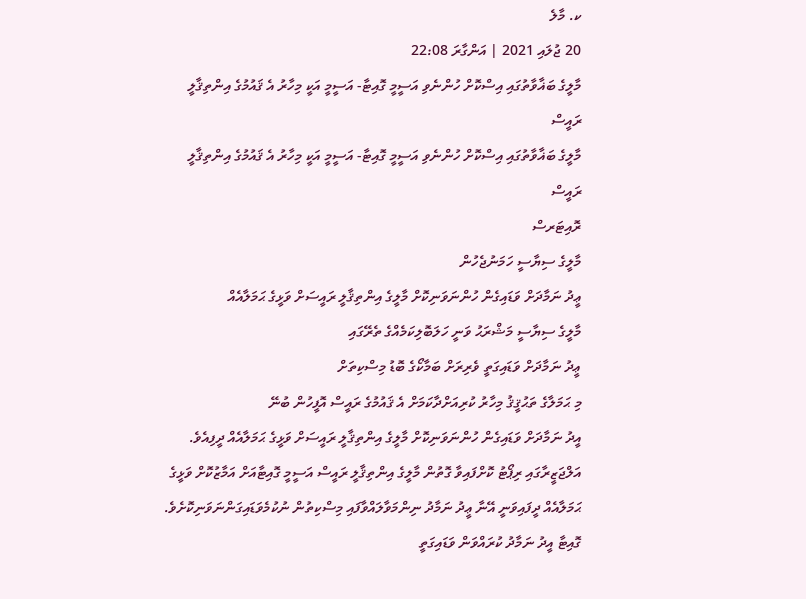ކ. މާލެ
20 ޖުލައި 2021 | އަންގާރަ 22:08
މާލީގެ ބަޣާވާތުގައި އިސްކޮށް ހުންނެވި އަސީމީ ގޮއިޓާ- އަސީމީ އަކީ މިހާރު އެ ޤައުމުގެ އިންތިޤާލީ ރައީސް
މާލީގެ ބަޣާވާތުގައި އިސްކޮށް ހުންނެވި އަސީމީ ގޮއިޓާ- އަސީމީ އަކީ މިހާރު އެ ޤައުމުގެ އިންތިޤާލީ ރައީސް
ރޮއިޓަރސް
މާލީގެ ސިޔާސީ ހަމަނުޖެހުން
ޢީދު ނަމާދަށް ވަޑައިގެން ހުންނަވަނިކޮށް މާލީގެ އިންތިޤާލީ ރައީސަށް ވަޅީގެ ޙަމަލާއެއް
މާލީގެ ސިޔާސީ މަޝްރަޙު ވަނީ ހަލަބޮލިކަމެއްގެ ތެރޭގައި
ޢީދު ނަމާދަށް ވަޑައިގަތީ ވެރިރަށް ބަމާކޯގެ ބޮޑު މިސްކިތަށް
މި ޙަމަލާގެ ތަޙުޤީޤު މިހާރު ކުރިއަށްދާކަމަށް އެ ޤައުމުގެ ރައީސް އޮފީހުން ބުނޭ
އީދު ނަމާދަށް ވަޑައިގެން ހުންނަވަނިކޮށް މާލީގެ އިންތިޤާލީ ރައީސަށް ވަޅީގެ ޙަމަލާއެއް ދީފިއެވެ.
އަލްޖަޒީރާގައި ރިޕޯޓު ކޮށްފައިވާ ގޮތުން މާލީގެ އިންތިޤާލީ ރައީސް އަސީމީ ގޮއިޓާއަށް އަމާޒުކޮށް ވަޅީގެ ޙަމަލާއެއް ދީފައިވަނީ އޭނާ ޢީދު ނަމާދު ނިންމަވާލައްވާފައި މިސްކިތުން ނުކުމެވަޑައިގަންނަވަނިކޮށެވެ. ގޮއިޓާ އީދު ނަމާދު ކުރައްވަން ވަޑައިގަތީ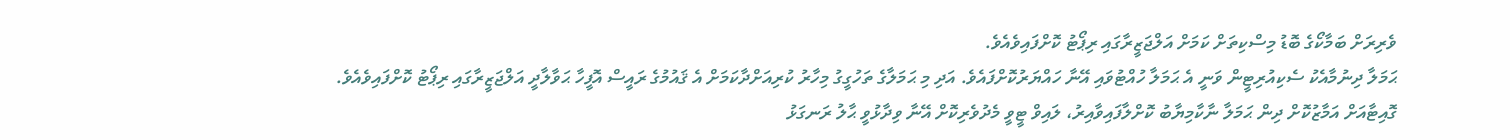ވެރިރަށް ބަމާކޯގެ ބޮޑު މިސްކިތަށް ކަމަށް އަލްޖަޒީރާގައި ރިޕޯޓު ކޮށްފައިވެއެވެ.
ޙަމަލާ ދިނުމާއެކު ސެކިއުރިޓީން ވަނީ އެ ޙަމަލާ ހުއްޓުވައި އޭނާ ހައްޔަރުކޮށްފައެވެ. އަދި މި ޙަމަލާގެ ތަހުގީގު މިހާރު ކުރިއަށްދާކަމަށް އެ ޤައުމުގެ ރައީސް އޮފީހާ ޙަވާލާދީ އަލްޖަޒީރާގައި ރިޕޯޓު ކޮށްފައިވެއެވެ.
ގޮއިޓާއަށް އަމާޒުކޮށް ދިން ޙަމަލާ ނާކާމިޔާބު ކޮށްލާފައިވާއިރު، ލައިވް ޓީވީ މެދުވެރިކޮށް އޭނާ ވިދާޅުވީ ޙާލު ރަނގަޅު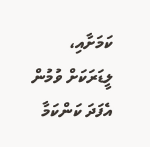ކަމަށާއި، ލީޑަރަކަށް ވުމުން އެފަދަ ކަންކަމާ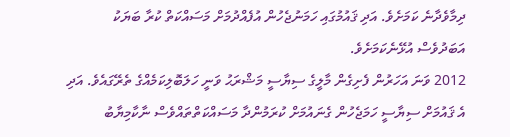ދިމާވެދާނެ ކަމަށެވެ. އަދި ޤައުމުގައި ހަމަނުޖެހުން އުފެއްދުމަށް މަސައްކަތް ކުރާ ބަޔަކު އަބަދުވެސް އުޅޭނެކަމަށެވެ.
2012 ވަނަ އަހަރުން ފެށިގެން މާލީގެ ސިޔާސީ މަޝްރަޙު ވަނީ ހަލަބޮލިކަމެއްގެ ތެރޭގައެވެ. އަދި އެ ޤައުމަށް ސިޔާސީ ހަމަޖެހުން ގެނައުމަށް ކުރަމުންދާ މަސައްކަތްތައްވެސް ނާކާމިޔާބު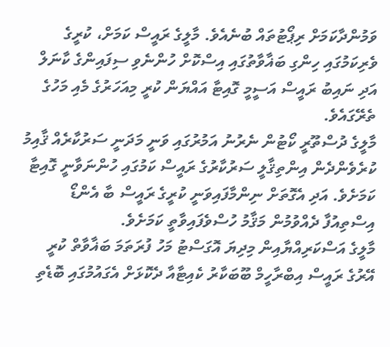ވަމުންދާކަމަށް ރިޕޯޓުތައް ބުނެއެވެ. މާލީގެ ރައީސް ކަމަށް، ކުރީގެ ވެރިކަމުގައި ހިންގި ބަޣާވާތުގައި އިސްކޮށް ހުންނެވި ސިފައިންގެ ކާނަލް އަދި ނައިބު ރައީސް އަސީމީ ގޮއިޓާ އައްޔަން ކުރީ މިއަހަރުގެ މެއި މަހުގެ ތެރޭގައެވެ.
މާލީގެ ދުސްތޫރީ ކޯޓުން ނެރުނު އަމުރުގައި ވަނީ މަދަނީ ސަރުކާރެއް ޤާއިމު ކުރެވެންދެން އިންތިޤާލީ ސަރުކާރުގެ ރައީސް ކަމުގައި ހުންނަވާނީ ގޮއިޓާ ކަމަށެވެ. އަދި އެގޮތަށް ނިންމާފައިވަނީ ކުރީގެ ރައީސް ބާ އެންޑޯ އިސްތިއުފާ ދެއްވުމުން މަޤާމު ހުސްވެފައިވާތީ ކަމަށެވެ.
މާލީގެ އަސްކަރިއްޔާއިން މިދިޔަ އޮގަސްޓު މަހު ފުރަތަމަ ބަޣާވާތް ކުރީ އޭރުގެ ރައީސް އިބްރާހީމް ބޫބަކާރު ކެއިޓާއާ ދެކޮޅަށް އެގައުމުގައި ބޮޑެތި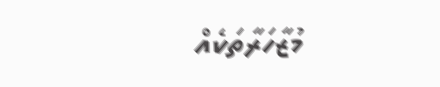މުޒާހަރާތަކެއް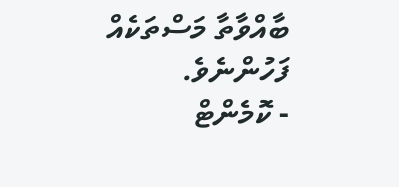ބާއްވާތާ މަސްތަކެއް ފަހުންނެވެ.
- ކޮމެންޓް